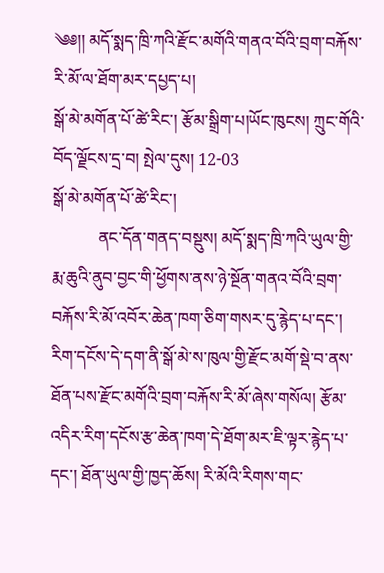༄༅།། མདོ་སྨད་ཁྲི་ཀའི་རྫོང་མགོའི་གནའ་བོའི་བྲག་བརྐོས་རི་མོ་ལ་ཐོག་མར་དཔྱད་པ།
སྒོ་མེ་མགོན་པོ་ཚེ་རིང་། རྩོམ་སྒྲིག་པ།ཡོང་ཁུངས། ཀྲུང་གོའི་བོད་ལྗོངས་དྲ་བ། སྤེལ་དུས། 12-03
སྒོ་མེ་མགོན་པོ་ཚེ་རིང་།
           ནང་དོན་གནད་བསྡུས། མདོ་སྨད་ཁྲི་ཀའི་ཡུལ་གྱི་རྨ་ཆུའི་ནུབ་བྱང་གི་ཕྱོགས་ནས་ཉེ་སྔོན་གནའ་བོའི་བྲག་བརྐོས་རི་མོ་འབོར་ཆེན་ཁག་ཅིག་གསར་དུ་རྙེད་པ་དང་། རིག་དངོས་དེ་དག་ནི་སྒོ་མེ་ས་ཁུལ་གྱི་རྫོང་མགོ་སྡེ་བ་ནས་ཐོན་པས་རྫོང་མགོའི་བྲག་བརྐོས་རི་མོ་ཞེས་གསོལ། རྩོམ་འདིར་རིག་དངོས་རྩ་ཆེན་ཁག་དེ་ཐོག་མར་ཇི་ལྟར་རྙེད་པ་དང་། ཐོན་ཡུལ་གྱི་ཁྱད་ཆོས། རི་མོའི་རིགས་གང་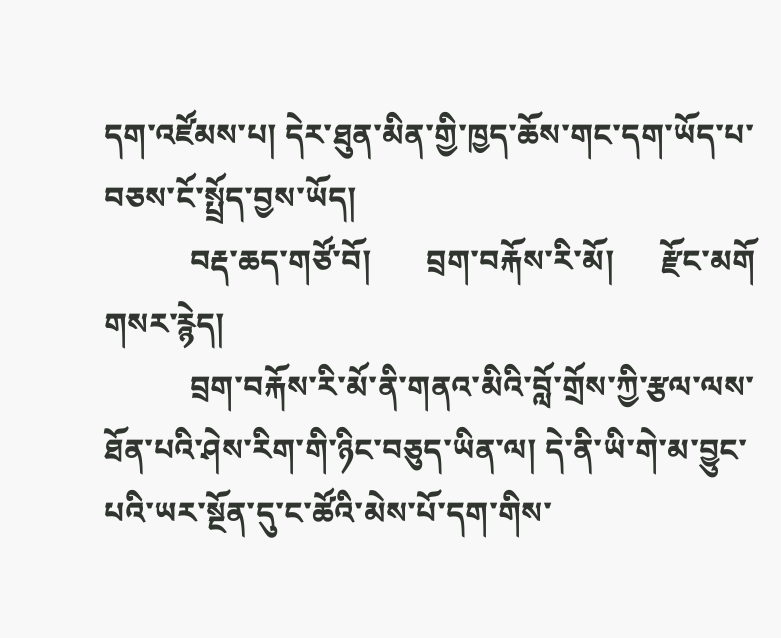དག་འཛོམས་པ། དེར་ཐུན་མིན་གྱི་ཁྱད་ཆོས་གང་དག་ཡོད་པ་བཅས་ངོ་སྤྲོད་བྱས་ཡོད།
           བརྡ་ཆད་གཙོ་བོ།       བྲག་བརྐོས་རི་མོ།      རྫོང་མགོ      གསར་རྙེད།
           བྲག་བརྐོས་རི་མོ་ནི་གནའ་མིའི་བློ་གྲོས་ཀྱི་རྩལ་ལས་ཐོན་པའི་ཤེས་རིག་གི་ཉིང་བཅུད་ཡིན་ལ། དེ་ནི་ཡི་གེ་མ་བྱུང་པའི་ཡར་སྔོན་དུ་ང་ཚོའི་མེས་པོ་དག་གིས་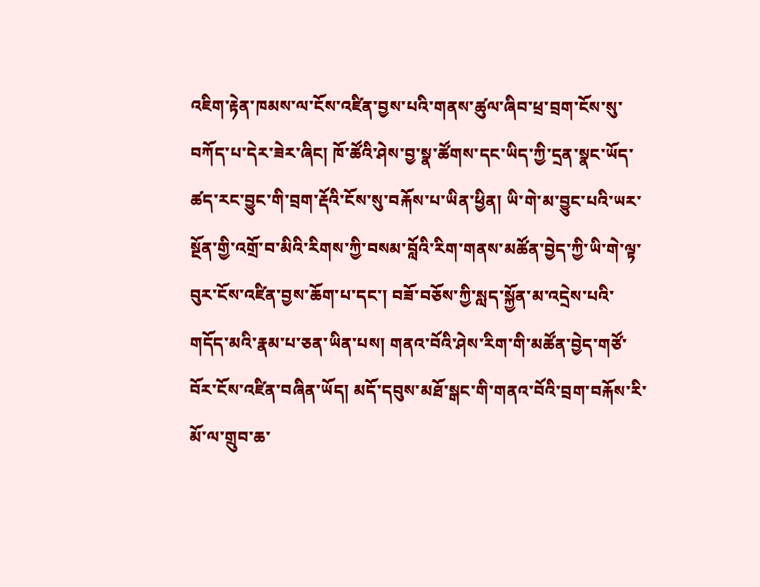འཇིག་རྟེན་ཁམས་ལ་ངོས་འཛིན་བྱས་པའི་གནས་ཚུལ་ཞིབ་ཕྲ་བྲག་ངོས་སུ་བཀོད་པ་དེར་ཟེར་ཞིང། ཁོ་ཚོའི་ཤེས་བྱ་སྣ་ཚོགས་དང་ཡིད་ཀྱི་དྲན་སྣང་ཡོད་ཚད་རང་བྱུང་གི་བྲག་རྡོའི་ངོས་སུ་བརྐོས་པ་ཡིན་ཕྱིན། ཡི་གེ་མ་བྱུང་པའི་ཡར་སྔོན་གྱི་འགྲོ་བ་མིའི་རིགས་ཀྱི་བསམ་བློའི་རིག་གནས་མཚོན་བྱེད་ཀྱི་ཡི་གེ་ལྟ་བུར་ངོས་འཛིན་བྱས་ཆོག་པ་དང་། བཟོ་བཅོས་ཀྱི་སླད་སྐྱོན་མ་འདྲེས་པའི་གདོད་མའི་རྣམ་པ་ཅན་ཡིན་པས། གནའ་བོའི་ཤེས་རིག་གི་མཚོན་བྱེད་གཙོ་བོར་ངོས་འཛིན་བཞིན་ཡོད། མདོ་དབུས་མཐོ་སྒང་གི་གནའ་བོའི་བྲག་བརྐོས་རི་མོ་ལ་གྲུབ་ཆ་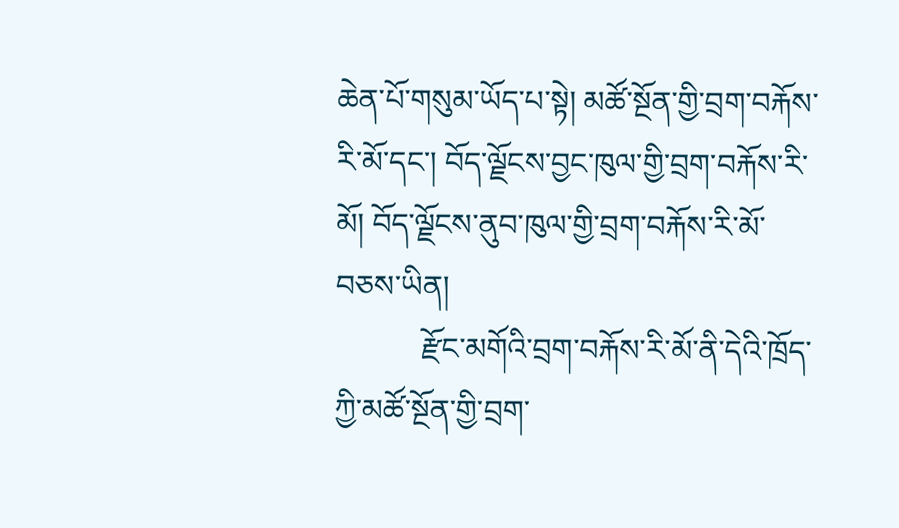ཆེན་པོ་གསུམ་ཡོད་པ་སྟེ། མཚོ་སྔོན་གྱི་བྲག་བརྐོས་རི་མོ་དང་། བོད་ལྗོངས་བྱང་ཁུལ་གྱི་བྲག་བརྐོས་རི་མོ། བོད་ལྗོངས་ནུབ་ཁུལ་གྱི་བྲག་བརྐོས་རི་མོ་བཅས་ཡིན།
           རྫོང་མགོའི་བྲག་བརྐོས་རི་མོ་ནི་དེའི་ཁྲོད་ཀྱི་མཚོ་སྔོན་གྱི་བྲག་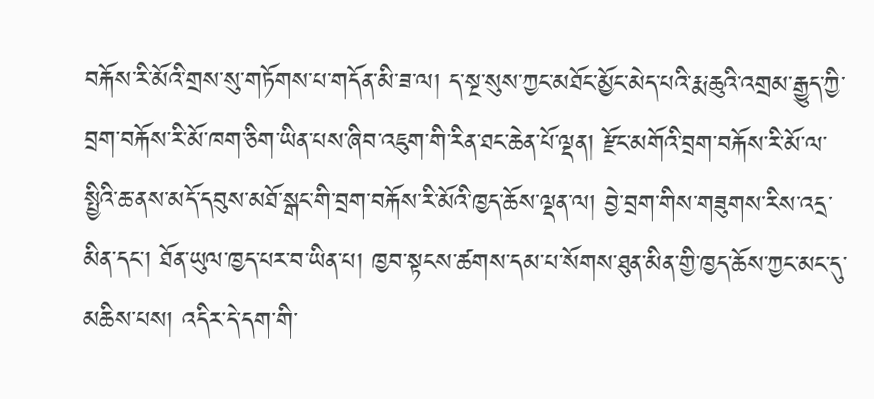བརྐོས་རི་མོའི་གྲས་སུ་གཏོགས་པ་གདོན་མི་ཟ་ལ། ད་སྔ་སུས་ཀྱང་མཐོང་མྱོང་མེད་པའི་རྨ་ཆུའི་འགྲམ་རྒྱུད་ཀྱི་བྲག་བརྐོས་རི་མོ་ཁག་ཅིག་ཡིན་པས་ཞིབ་འཇུག་གི་རིན་ཐང་ཆེན་པོ་ལྡན། རྫོང་མགོའི་བྲག་བརྐོས་རི་མོ་ལ་སྤྱིའི་ཆ་ནས་མདོ་དབུས་མཐོ་སྒང་གི་བྲག་བརྐོས་རི་མོའི་ཁྱད་ཆོས་ལྡན་ལ། བྱེ་བྲག་གིས་གཟུགས་རིས་འདྲ་མིན་དང་། ཐོན་ཡུལ་ཁྱད་པར་བ་ཡིན་པ། ཁྱབ་སྟངས་ཚགས་དམ་པ་སོགས་ཐུན་མིན་གྱི་ཁྱད་ཆོས་ཀྱང་མང་དུ་མཆིས་པས། འདིར་དེ་དག་གི་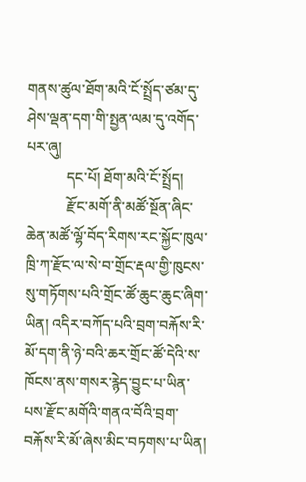གནས་ཚུལ་ཐོག་མའི་ངོ་སྤྲོད་ཙམ་དུ་ཤེས་ལྡན་དག་གི་སྤྱན་ལམ་དུ་འགོད་པར་ཞུ།
           དང་པོ། ཐོག་མའི་ངོ་སྤྲོད།
           རྫོང་མགོ་ནི་མཚོ་སྔོན་ཞིང་ཆེན་མཚོ་ལྷོ་བོད་རིགས་རང་སྐྱོང་ཁུལ་ཁྲི་ཀ་རྫོང་ལ་སེ་བ་གྲོང་རྡལ་གྱི་ཁུངས་སུ་གཏོགས་པའི་གྲོང་ཚོ་ཆུང་ཆུང་ཞིག་ཡིན། འདིར་བཀོད་པའི་བྲག་བརྐོས་རི་མོ་དག་ནི་ཉེ་བའི་ཆར་གྲོང་ཚོ་དེའི་ས་ཁོངས་ནས་གསར་རྙེད་བྱུང་པ་ཡིན་པས་རྫོང་མགོའི་གནའ་བོའི་བྲག་བརྐོས་རི་མོ་ཞེས་མིང་བཏགས་པ་ཡིན།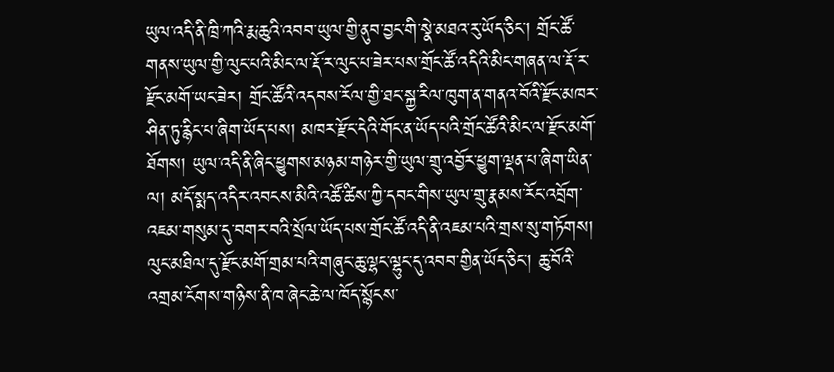ཡུལ་འདི་ནི་ཁྲི་ཀའི་རྨ་ཆུའི་འབབ་ཡུལ་གྱི་ནུབ་བྱང་གི་སྣེ་མཐའ་རུ་ཡོད་ཅིང་། གྲོང་ཚོ་གནས་ཡུལ་གྱི་ལུང་པའི་མིང་ལ་རྡོ་ར་ལུང་པ་ཟེར་པས་གྲོང་ཚོ་འདིའི་མིང་གཞན་ལ་རྡོ་ར་རྫོང་མགོ་ཡང་ཟེར། གྲོང་ཚོའི་འདབས་རོལ་གྱི་ཐང་སྐྱ་རིལ་ཁུག་ན་གནའ་བོའི་རྫོང་མཁར་ཤིན་ཏུ་རྙིང་པ་ཞིག་ཡོད་པས། མཁར་རྫོང་དེའི་གོང་ན་ཡོད་པའི་གྲོང་ཚོའི་མིང་ལ་རྫོང་མགོ་ཐོགས། ཡུལ་འདི་ནི་ཞིང་ཕྱུགས་མཉམ་གཉེར་གྱི་ཡུལ་གྲུ་འབྱོར་ཕྱུག་ལྡན་པ་ཞིག་ཡིན་ལ། མདོ་སྨད་འདིར་འབངས་མིའི་འཚོ་ཚིས་ཀྱི་དབང་གིས་ཡུལ་གྲུ་རྣམས་རོང་འབྲོག་འཇམ་གསུམ་དུ་བགར་བའི་སྲོལ་ཡོད་པས་གྲོང་ཚོ་འདི་ནི་འཇམ་པའི་གྲས་སུ་གཏོགས། ལུང་མཐིལ་དུ་རྫོང་མགོ་གྲམ་པའི་གཞུང་ཆུ་ལྷང་ལྷུང་དུ་འབབ་གྱིན་ཡོད་ཅིང་། ཆུ་བོའི་འགྲམ་ངོགས་གཉིས་ནི་ཁ་ཞེང་ཆེ་ལ་ཁོད་སྙོངས་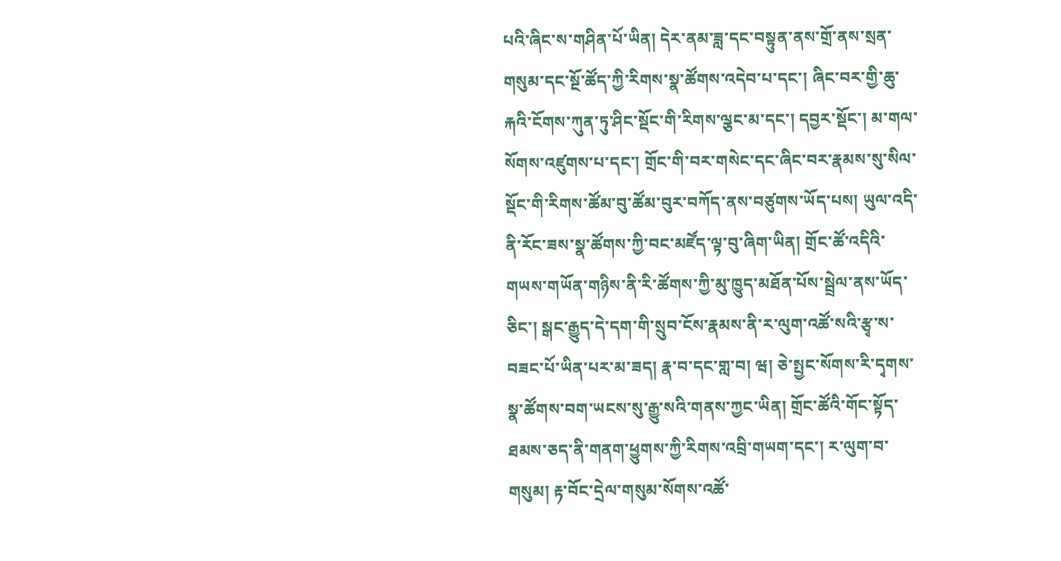པའི་ཞིང་ས་གཤིན་པོ་ཡིན། དེར་ནམ་ཟླ་དང་བསྟུན་ནས་གྲོ་ནས་སྲན་གསུམ་དང་སྔོ་ཚོད་ཀྱི་རིགས་སྣ་ཚོགས་འདེབ་པ་དང་། ཞིང་བར་གྱི་ཆུ་རྐའི་ངོགས་ཀུན་ཏུ་ཤིང་སྡོང་གི་རིགས་ལྕང་མ་དང་། དབྱར་སྡོང་། མ་གལ་སོགས་འཛུགས་པ་དང་། གྲོང་གི་བར་གསེང་དང་ཞིང་བར་རྣམས་སུ་སིལ་སྡོང་གི་རིགས་ཚོམ་བུ་ཚོམ་བུར་བཀོད་ནས་བཙུགས་ཡོད་པས། ཡུལ་འདི་ནི་རོང་ཟས་སྣ་ཚོགས་ཀྱི་བང་མཛོད་ལྟ་བུ་ཞིག་ཡིན། གྲོང་ཚོ་འདིའི་གཡས་གཡོན་གཉིས་ནི་རི་ཚོགས་ཀྱི་མུ་ཁྱུད་མཐོན་པོས་སྦྲེལ་ནས་ཡོད་ཅིང་། སྒང་རྒྱུད་དེ་དག་གི་སྲུབ་ངོས་རྣམས་ནི་ར་ལུག་འཚོ་སའི་རྩྭ་ས་བཟང་པོ་ཡིན་པར་མ་ཟད། རྣ་བ་དང་གླ་བ། ཝ། ཅེ་སྤྱང་སོགས་རི་དྭགས་སྣ་ཚོགས་བག་ཡངས་སུ་རྒྱུ་སའི་གནས་ཀྱང་ཡིན། གྲོང་ཚོའི་གོང་སྟོད་ཐམས་ཅད་ནི་གནག་ཕྱུགས་ཀྱི་རིགས་འབྲི་གཡག་དང་། ར་ལུག་བ་གསུམ། རྟ་བོང་དྲེལ་གསུམ་སོགས་འཚོ་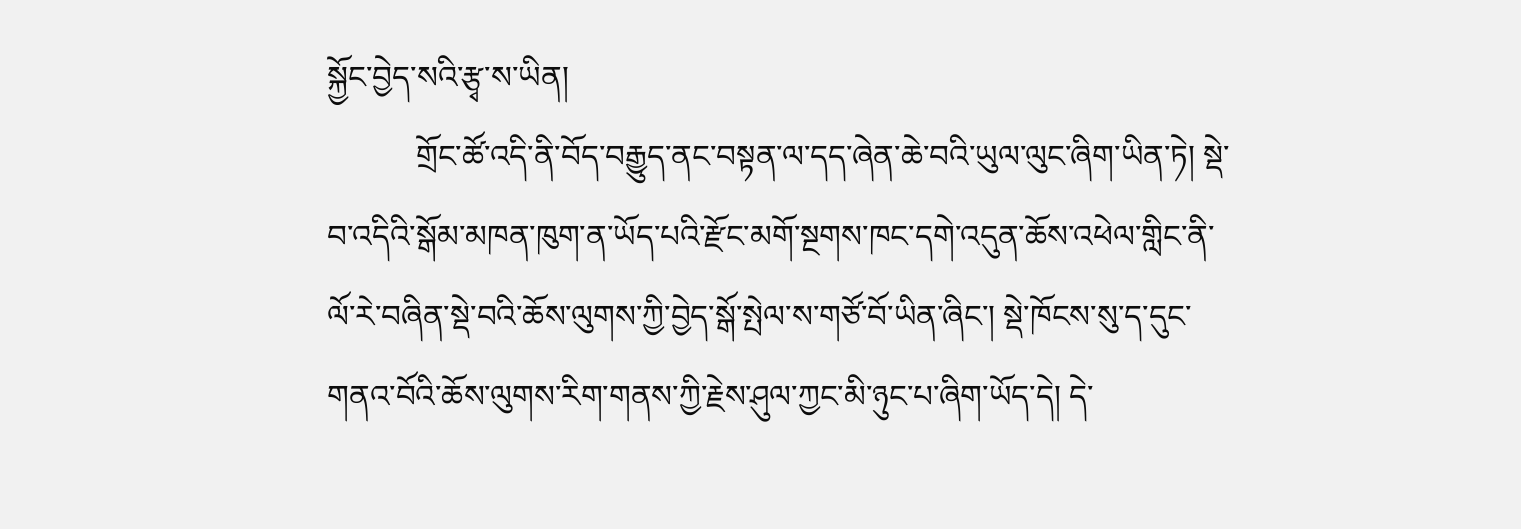སྐྱོང་བྱེད་སའི་རྩྭ་ས་ཡིན།
           གྲོང་ཚོ་འདི་ནི་བོད་བརྒྱུད་ནང་བསྟན་ལ་དད་ཞེན་ཆེ་བའི་ཡུལ་ལུང་ཞིག་ཡིན་ཏེ། སྡེ་བ་འདིའི་སྒོམ་མཁན་ཁུག་ན་ཡོད་པའི་རྫོང་མགོ་སྔགས་ཁང་དགེ་འདུན་ཆོས་འཕེལ་གླིང་ནི་ལོ་རེ་བཞིན་སྡེ་བའི་ཆོས་ལུགས་ཀྱི་བྱེད་སྒོ་སྤེལ་ས་གཙོ་བོ་ཡིན་ཞིང་། སྡེ་ཁོངས་སུ་ད་དུང་གནའ་བོའི་ཆོས་ལུགས་རིག་གནས་ཀྱི་རྗེས་ཤུལ་ཀྱང་མི་ཉུང་པ་ཞིག་ཡོད་དེ། དེ་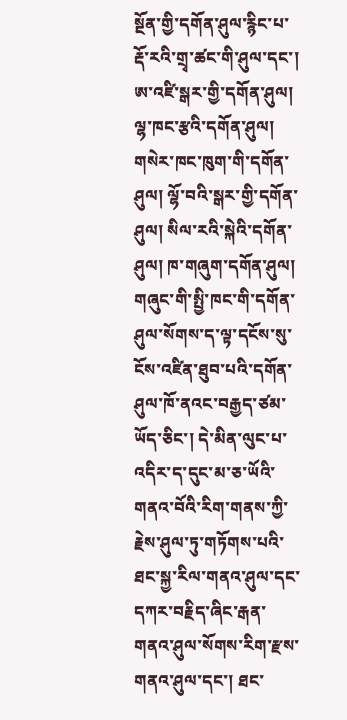སྔོན་གྱི་དགོན་ཤུལ་རྙིང་པ་རྡོ་རའི་གྲྭ་ཚང་གི་ཤུལ་དང་། ཨ་འཛི་སྒར་གྱི་དགོན་ཤུལ། ལྷ་ཁང་རྩའི་དགོན་ཤུལ། གསེར་ཁང་ཁུག་གི་དགོན་ཤུལ། ལྷོ་བའི་སྒར་གྱི་དགོན་ཤུལ། སིལ་རའི་སྐེའི་དགོན་ཤུལ། ཁ་གཞུག་དགོན་ཤུལ། གཞུང་གི་སྤྱི་ཁང་གི་དགོན་ཤུལ་སོགས་ད་ལྟ་དངོས་སུ་ངོས་འཛིན་ཐུབ་པའི་དགོན་ཤུལ་ཁོ་ནའང་བརྒྱད་ཙམ་ཡོད་ཅིང་། དེ་མིན་ལུང་པ་འདིར་ད་དུང་མ་ཅ་ཡོའི་གནའ་བོའི་རིག་གནས་ཀྱི་རྗེས་ཤུལ་ཏུ་གཏོགས་པའི་ཐང་སྐྱ་རིལ་གནའ་ཤུལ་དང་དཀར་བརྗིད་ཞིང་རྒན་གནའ་ཤུལ་སོགས་རིག་རྫས་གནའ་ཤུལ་དང་། ཐང་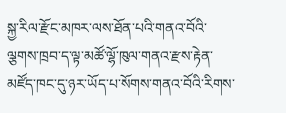སྐྱ་རིལ་རྫོང་མཁར་ལས་ཐོན་པའི་གནའ་བོའི་ལྕགས་ཁྲབ་ད་ལྟ་མཚོ་ལྷོ་ཁུལ་གནའ་རྫས་རྟེན་མཛོད་ཁང་དུ་ཉར་ཡོད་པ་སོགས་གནའ་བོའི་རིགས་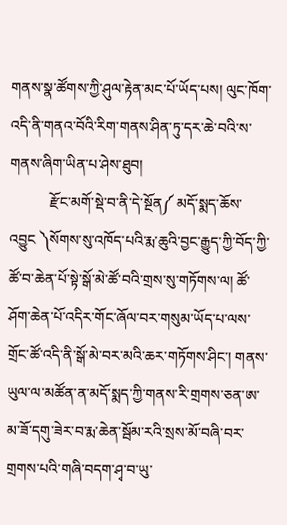གནས་སྣ་ཚོགས་ཀྱི་ཤུལ་རྟེན་མང་པོ་ཡོད་པས། ལུང་ཁོག་འདི་ནི་གནའ་བོའི་རིག་གནས་ཤིན་ཏུ་དར་ཆེ་བའི་ས་གནས་ཞིག་ཡིན་པ་ཤེས་ཐུབ།
           རྫོང་མགོ་སྡེ་བ་ནི་དེ་སྔོན༼ མདོ་སྨད་ཆོས་འབྱུང ༽སོགས་སུ་འཁོད་པའི་རྨ་ཆུའི་བྱང་རྒྱུད་ཀྱི་བོད་ཀྱི་ཚོ་བ་ཆེན་པོ་སྟེ་སྒོ་མེ་ཚོ་བའི་གྲས་སུ་གཏོགས་ལ། ཚོ་ཤོག་ཆེན་པོ་འདིར་གོང་ཞོལ་བར་གསུམ་ཡོད་པ་ལས་གྲོང་ཚོ་འདི་ནི་སྒོ་མེ་བར་མའི་ཆར་གཏོགས་ཤིང་། གནས་ཡུལ་ལ་མཚོན་ན་མདོ་སྨད་ཀྱི་གནས་རི་གྲགས་ཅན་ཨ་མ་ཟོ་དགུ་ཟེར་བ་རྨ་ཆེན་སྦོམ་རའི་སྲས་མོ་བཞི་བར་གྲགས་པའི་གཞི་བདག་ཤྭ་བ་ཡུ་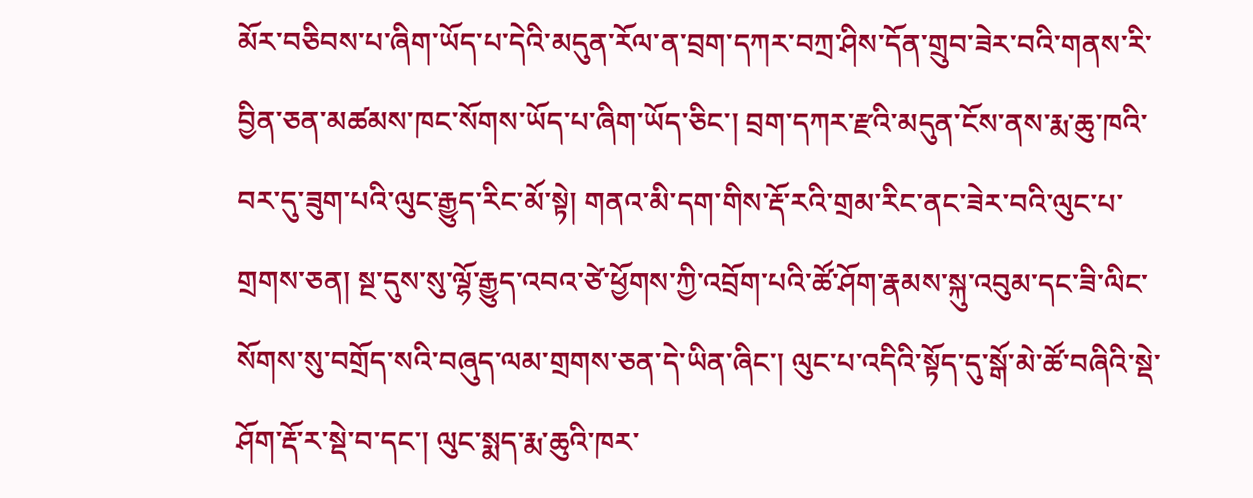མོར་བཅིབས་པ་ཞིག་ཡོད་པ་དེའི་མདུན་རོལ་ན་བྲག་དཀར་བཀྲ་ཤིས་དོན་གྲུབ་ཟེར་བའི་གནས་རི་བྱིན་ཅན་མཚམས་ཁང་སོགས་ཡོད་པ་ཞིག་ཡོད་ཅིང་། བྲག་དཀར་རྫའི་མདུན་ངོས་ནས་རྨ་ཆུ་ཁའི་བར་དུ་ཟུག་པའི་ལུང་རྒྱུད་རིང་མོ་སྟེ། གནའ་མི་དག་གིས་རྡོ་རའི་གྲམ་རིང་ནང་ཟེར་བའི་ལུང་པ་གྲགས་ཅན། སྔ་དུས་སུ་ལྷོ་རྒྱུད་འབའ་ཙེ་ཕྱོགས་ཀྱི་འབྲོག་པའི་ཚོ་ཤོག་རྣམས་སྐུ་འབུམ་དང་ཟི་ལིང་སོགས་སུ་བགྲོད་སའི་བཞུད་ལམ་གྲགས་ཅན་དེ་ཡིན་ཞིང་། ལུང་པ་འདིའི་སྟོད་དུ་སྒོ་མེ་ཚོ་བཞིའི་སྡེ་ཤོག་རྡོ་ར་སྡེ་བ་དང་། ལུང་སྨད་རྨ་ཆུའི་ཁར་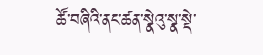ཚོ་བཞིའི་ནང་ཚན་སྣེའུ་སྣ་སྡེ་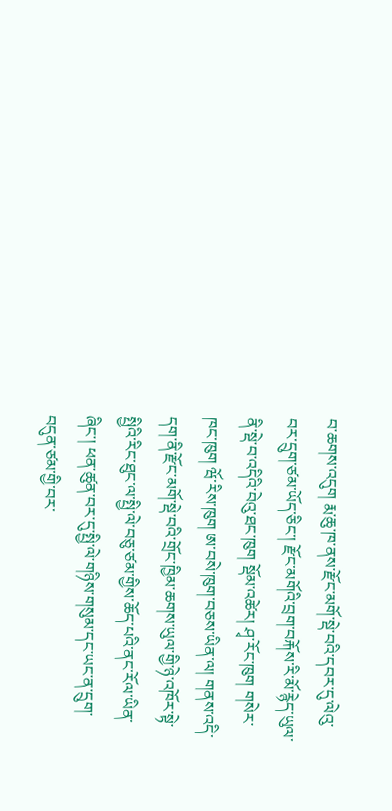བ་ཆགས་འདུག རྨ་ཆུ་ཁ་ནས་རྫོང་མགོ་སྡེ་བའི་དབར་དུ་ལེའུ་བར་དྲུག་ཙམ་ཡོད་ཅིང་། རྫོང་མགོའི་བྲག་བརྐོས་རི་མོ་རྙེད་ཡུལ་ནི་སྡེ་བ་འདིའི་བེའུ་ཐང་ཁུག སྡོམ་འཚེར། ཤྭ་རོང་ཁུག གསེར་ཁང་ཁུག ཝོ་རིས་ཁུག ཨ་བསེ་ཁུག་བཅས་ཡིན་ལ། གནས་འདི་དག་ནི་རྫོང་མགོ་སྡེ་བའི་གྲོང་ཁྱིམ་ཆགས་ཡུལ་གྱི་ཉེ་འཁོར་སྟེ་སྤྱིའི་རིང་ཐུང་ལ་སྤྱི་ལེ་བཅུ་ཙམ་གྱིས་ཆོད་པའི་ནང་རོལ་ཡིན་ཞིང་། ཕན་ཚུན་བར་དུ་སྤྱི་ལེ་གཉིས་གསུམ་དང་ཡང་ན་དྲུག་བདུན་ཙམ་གྱི་བར་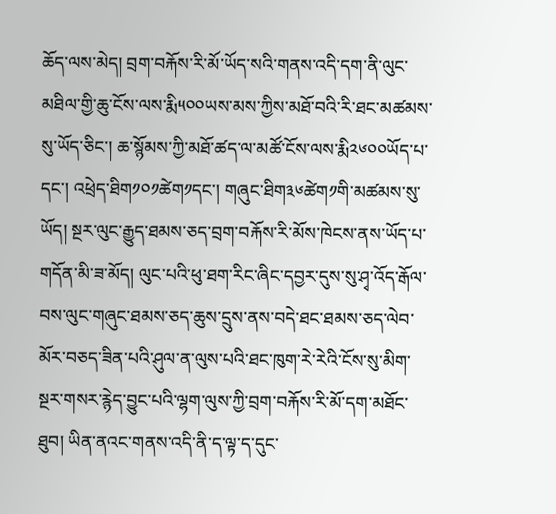ཆོད་ལས་མེད། བྲག་བརྐོས་རི་མོ་ཡོད་སའི་གནས་འདི་དག་ནི་ལུང་མཐིལ་གྱི་ཆུ་ངོས་ལས་རྨི༥༠༠ཡས་མས་ཀྱིས་མཐོ་བའི་རི་ཐང་མཚམས་སུ་ཡོད་ཅིང་། ཆ་སྙོམས་ཀྱི་མཐོ་ཚད་ལ་མཚོ་ངོས་ལས་རྨི༢༦༠༠ཡོད་པ་དང་། འཕྲེད་ཐིག༡༠༡ཚེག༡དང་། གཞུང་ཐིག༣༦ཚེག༡གི་མཚམས་སུ་ཡོད། སྔར་ལུང་རྒྱུད་ཐམས་ཅད་བྲག་བརྐོས་རི་མོས་ཁེངས་ནས་ཡོད་པ་གདོན་མི་ཟ་མོད། ལུང་པའི་ཕུ་ཐག་རིང་ཞིང་དབྱར་དུས་སུ་ཤྭ་འོད་རྒོལ་བས་ལུང་གཞུང་ཐམས་ཅད་ཆུས་དྲུས་ནས་བདེ་ཐང་ཐམས་ཅད་ལེབ་མོར་བཅད་ཟིན་པའི་ཤུལ་ན་ལུས་པའི་ཐང་ཁུག་རེ་རེའི་ངོས་སུ་མིག་སྔར་གསར་རྙེད་བྱུང་པའི་ལྷག་ལུས་ཀྱི་བྲག་བརྐོས་རི་མོ་དག་མཐོང་ཐུབ། ཡིན་ནའང་གནས་འདི་ནི་ད་ལྟ་ད་དུང་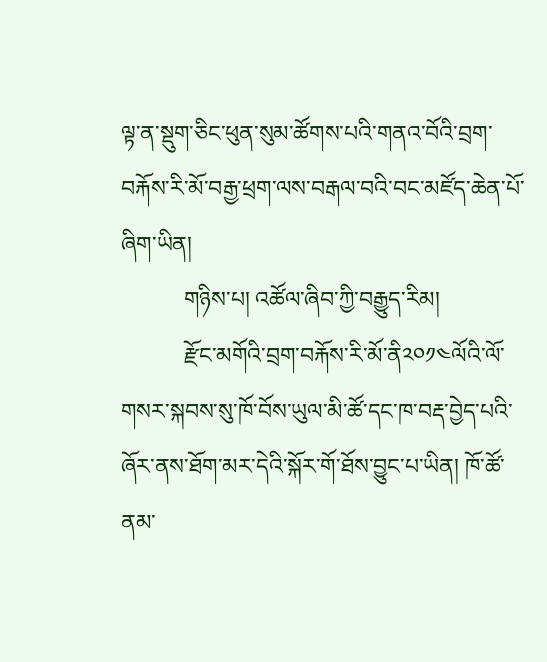ལྟ་ན་སྡུག་ཅིང་ཕུན་སུམ་ཚོགས་པའི་གནའ་བོའི་བྲག་བརྐོས་རི་མོ་བརྒྱ་ཕྲག་ལས་བརྒལ་བའི་བང་མཛོད་ཆེན་པོ་ཞིག་ཡིན།
           གཉིས་པ། འཚོལ་ཞིབ་ཀྱི་བརྒྱུད་རིམ།
           རྫོང་མགོའི་བྲག་བརྐོས་རི་མོ་ནི༢༠༡༤ལོའི་ལོ་གསར་སྐབས་སུ་ཁོ་བོས་ཡུལ་མི་ཚོ་དང་ཁ་བརྡ་བྱེད་པའི་ཞོར་ནས་ཐོག་མར་དེའི་སྐོར་གོ་ཐོས་བྱུང་པ་ཡིན། ཁོ་ཚོ་ནམ་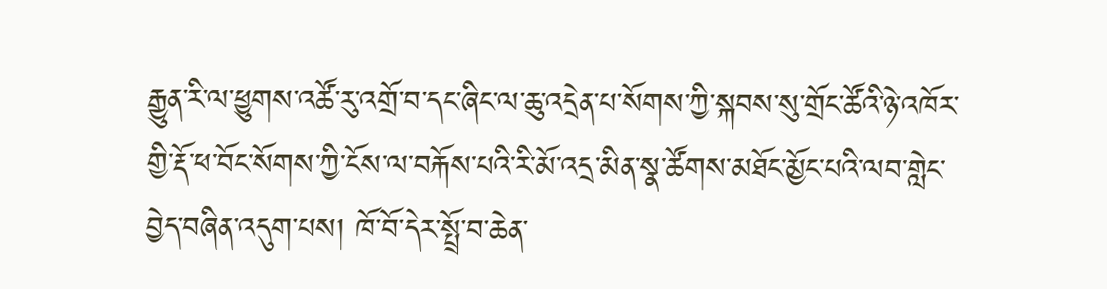རྒྱུན་རི་ལ་ཕྱུགས་འཚོ་རུ་འགྲོ་བ་དང་ཞིང་ལ་ཆུ་འདྲེན་པ་སོགས་ཀྱི་སྐབས་སུ་གྲོང་ཚོའི་ཉེ་འཁོར་གྱི་རྡོ་ཕ་བོང་སོགས་ཀྱི་ངོས་ལ་བརྐོས་པའི་རི་མོ་འདྲ་མིན་སྣ་ཚོགས་མཐོང་མྱོང་པའི་ལབ་གླེང་བྱེད་བཞིན་འདུག་པས། ཁོ་བོ་དེར་སྤྲོ་བ་ཆེན་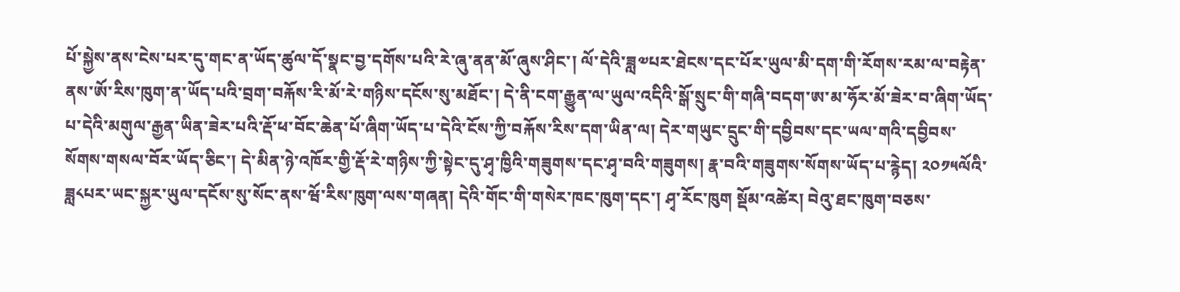པོ་སྐྱེས་ནས་ངེས་པར་དུ་གང་ན་ཡོད་ཚུལ་དོ་སྣང་བྱ་དགོས་པའི་རེ་ཞུ་ནན་མོ་ཞུས་ཤིང་། ལོ་དེའི་ཟླ༧པར་ཐེངས་དང་པོར་ཡུལ་མི་དག་གི་རོགས་རམ་ལ་བརྟེན་ནས་ཨོ་རིས་ཁུག་ན་ཡོད་པའི་བྲག་བརྐོས་རི་མོ་རེ་གཉིས་དངོས་སུ་མཐོང་། དེ་ནི་ངག་རྒྱུན་ལ་ཡུལ་འདིའི་སྒོ་སྲུང་གི་གཞི་བདག་ཨ་མ་ཧོར་མོ་ཟེར་བ་ཞིག་ཡོད་པ་དེའི་མགུལ་རྒྱན་ཡིན་ཟེར་པའི་རྡོ་ཕ་བོང་ཆེན་པོ་ཞིག་ཡོད་པ་དེའི་ངོས་ཀྱི་བརྐོས་རིས་དག་ཡིན་ལ། དེར་གཡུང་དྲུང་གི་དབྱིབས་དང་ཡལ་གའི་དབྱིབས་སོགས་གསལ་བོར་ཡོད་ཅིང་། དེ་མིན་ཉེ་འཁོར་གྱི་རྡོ་རེ་གཉིས་ཀྱི་སྟེང་དུ་ཤྭ་ཁྱིའི་གཟུགས་དང་ཤྭ་བའི་གཟུགས། རྣ་བའི་གཟུགས་སོགས་ཡོད་པ་རྙེད། ༢༠༡༥ལོའི་ཟླ༨པར་ཡང་སྐྱར་ཡུལ་དངོས་སུ་སོང་ནས་ཝོ་རིས་ཁུག་ལས་གཞན། དེའི་གོང་གི་གསེར་ཁང་ཁུག་དང་། ཤྭ་རོང་ཁུག སྡོམ་འཚེར། བེའུ་ཐང་ཁུག་བཅས་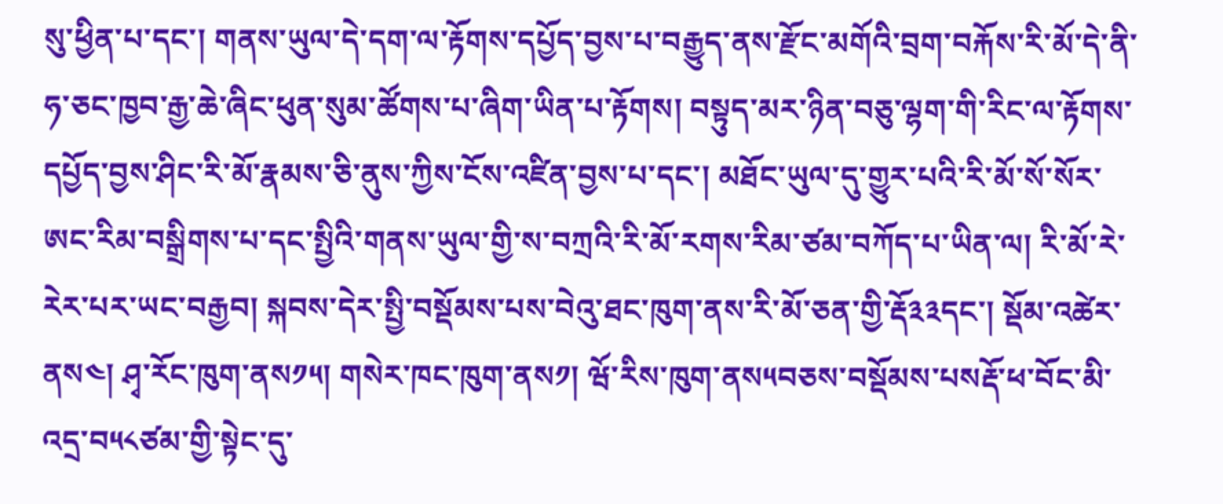སུ་ཕྱིན་པ་དང་། གནས་ཡུལ་དེ་དག་ལ་རྟོགས་དཔྱོད་བྱས་པ་བརྒྱུད་ནས་རྫོང་མགོའི་བྲག་བརྐོས་རི་མོ་དེ་ནི་ཧ་ཅང་ཁྱབ་རྒྱ་ཆེ་ཞིང་ཕུན་སུམ་ཚོགས་པ་ཞིག་ཡིན་པ་རྟོགས། བསྟུད་མར་ཉིན་བཅུ་ལྷག་གི་རིང་ལ་རྟོགས་དཔྱོད་བྱས་ཤིང་རི་མོ་རྣམས་ཅི་ནུས་ཀྱིས་ངོས་འཛིན་བྱས་པ་དང་། མཐོང་ཡུལ་དུ་གྱུར་པའི་རི་མོ་སོ་སོར་ཨང་རིམ་བསྒྲིགས་པ་དང་སྤྱིའི་གནས་ཡུལ་གྱི་ས་བཀྲའི་རི་མོ་རགས་རིམ་ཙམ་བཀོད་པ་ཡིན་ལ། རི་མོ་རེ་རེར་པར་ཡང་བརྒྱབ། སྐབས་དེར་སྤྱི་བསྡོམས་པས་བེའུ་ཐང་ཁུག་ནས་རི་མོ་ཅན་གྱི་རྡོ༣༣དང་། སྡོམ་འཚེར་ནས༤། ཤྭ་རོང་ཁུག་ནས༡༥། གསེར་ཁང་ཁུག་ནས༡། ཝོ་རིས་ཁུག་ནས༥བཅས་བསྡོམས་པསརྡོ་ཕ་བོང་མི་འདྲ་བ༥༨ཙམ་གྱི་སྟེང་དུ་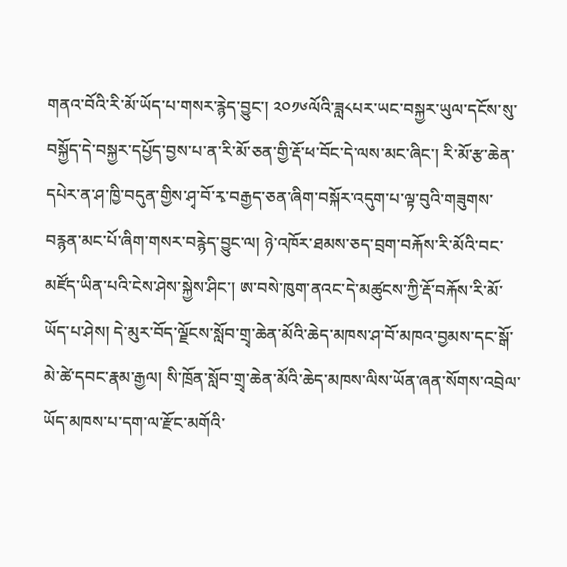གནའ་བོའི་རི་མོ་ཡོད་པ་གསར་རྙེད་བྱུང་། ༢༠༡༦ལོའི་ཟླ༨པར་ཡང་བསྐྱར་ཡུལ་དངོས་སུ་བསྐྱོད་དེ་བསྐྱར་དཔྱོད་བྱས་པ་ན་རི་མོ་ཅན་གྱི་རྡོ་ཕ་བོང་དེ་ལས་མང་ཞིང་། རི་མོ་རྩ་ཆེན་དཔེར་ན་ཤ་ཁྱི་བདུན་གྱིས་ཤྭ་བོ་རྭ་བརྒྱད་ཅན་ཞིག་བསྐོར་འདུག་པ་ལྟ་བུའི་གཟུགས་བརྙན་མང་པོ་ཞིག་གསར་བརྙེད་བྱུང་ལ། ཉེ་འཁོར་ཐམས་ཅད་བྲག་བརྐོས་རི་མོའི་བང་མཛོད་ཡིན་པའི་ངེས་ཤེས་སྐྱེས་ཤིང་། ཨ་བསེ་ཁུག་ནའང་དེ་མཚུངས་ཀྱི་རྡོ་བརྐོས་རི་མོ་ཡོད་པ་ཤེས། དེ་མུར་བོད་ལྗོངས་སློབ་གྲྭ་ཆེན་མོའི་ཆེད་མཁས་ཤ་བོ་མཁའ་བྱམས་དང་སྒོ་མེ་ཚེ་དབང་རྣམ་རྒྱལ། སི་ཁྲོན་སློབ་གྲྭ་ཆེན་མོའི་ཆེད་མཁས་ལིས་ཡོན་ཞན་སོགས་འབྲེལ་ཡོད་མཁས་པ་དག་ལ་རྫོང་མགོའི་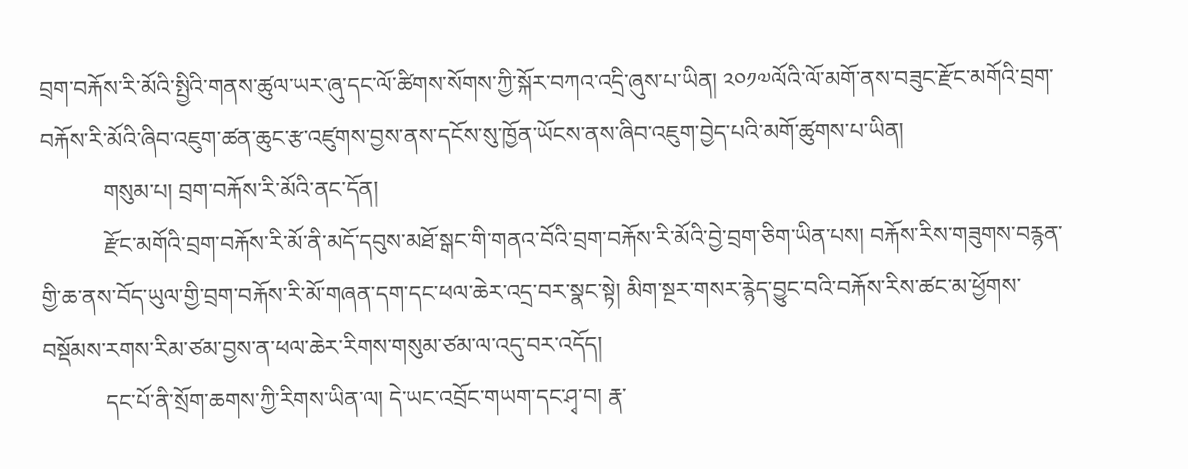བྲག་བརྐོས་རི་མོའི་སྤྱིའི་གནས་ཚུལ་ཡར་ཞུ་དང་ལོ་ཚིགས་སོགས་ཀྱི་སྐོར་བཀའ་འདྲི་ཞུས་པ་ཡིན། ༢༠༡༧ལོའི་ལོ་མགོ་ནས་བཟུང་རྫོང་མགོའི་བྲག་བརྐོས་རི་མོའི་ཞིབ་འཇུག་ཚན་ཆུང་རྩ་འཛུགས་བྱས་ནས་དངོས་སུ་ཁྱོན་ཡོངས་ནས་ཞིབ་འཇུག་བྱེད་པའི་མགོ་ཚུགས་པ་ཡིན།
           གསུམ་པ། བྲག་བརྐོས་རི་མོའི་ནང་དོན།
           རྫོང་མགོའི་བྲག་བརྐོས་རི་མོ་ནི་མདོ་དབུས་མཐོ་སྒང་གི་གནའ་བོའི་བྲག་བརྐོས་རི་མོའི་བྱེ་བྲག་ཅིག་ཡིན་པས། བརྐོས་རིས་གཟུགས་བརྙན་གྱི་ཆ་ནས་བོད་ཡུལ་གྱི་བྲག་བརྐོས་རི་མོ་གཞན་དག་དང་ཕལ་ཆེར་འདྲ་བར་སྣང་སྟེ། མིག་སྔར་གསར་རྙེད་བྱུང་བའི་བརྐོས་རིས་ཚང་མ་ཕྱོགས་བསྡོམས་རགས་རིམ་ཙམ་བྱས་ན་ཕལ་ཆེར་རིགས་གསུམ་ཙམ་ལ་འདུ་བར་འདོད།
           དང་པོ་ནི་སྲོག་ཆགས་ཀྱི་རིགས་ཡིན་ལ། དེ་ཡང་འབྲོང་གཡག་དང་ཤྭ་བ། རྣ་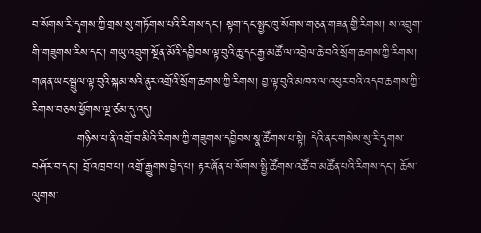བ་སོགས་རི་དྭགས་ཀྱི་གྲས་སུ་གཏོགས་པའི་རིགས་དང་། སྟག་དང་སྤྱང་ཁུ་སོགས་གཅན་གཟན་གྱི་རིགས། ས་འབྲུག་གི་གཟུགས་རིས་དང་། གཡུ་འབྲུག་སྔོན་མོའི་དབྱིབས་ལྟ་བུའི་ཆུ་དང་རྒྱ་མཚོ་ལ་འབྲེལ་ཆེ་བའི་སྲོག་ཆགས་ཀྱི་རིགས། གཞན་ཡང་སྦྲུལ་ལྟ་བུའི་སྐམ་སའི་ནུར་འགྲོའི་སྲོག་ཆགས་ཀྱི་རིགས། བྱ་ལྟ་བུའི་མཁའ་ལ་འཕུར་བའི་འདབ་ཆགས་ཀྱི་རིགས་བཅས་ཕྱོགས་ལྔ་ཙམ་དུ་འདུ།
           གཉིས་པ་ནི་འགྲོ་བ་མིའི་རིགས་ཀྱི་གཟུགས་དབྱིབས་སྣ་ཚོགས་པ་སྟེ། དེའི་ནང་གསེས་སུ་རི་དྭགས་བཤོར་བ་དང་། བྲོ་འཁྲབ་པ། འགྲོ་རྒྱུགས་བྱེད་པ། རྟར་ཞོན་པ་སོགས་སྤྱི་ཚོགས་འཚོ་བ་མཚོན་པའི་རིགས་དང་། ཆོས་ལུགས་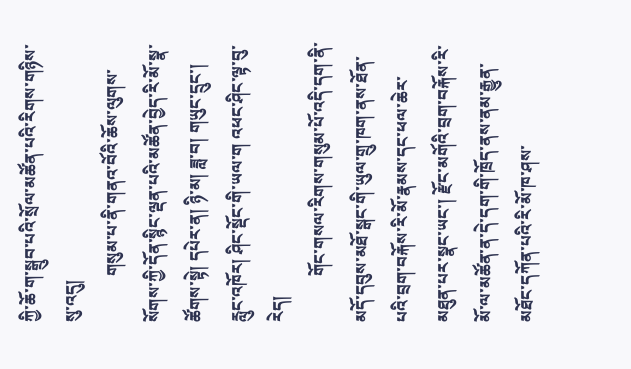ཀྱི་ཆོ་ག་སྒྲུབ་པའི་སྲོལ་མཚོན་པའི་རིགས་གཉིས་སུ་འདུ།
           གསུམ་པ་ནི་གནའ་བོའི་ཆོས་ལུགས་སོགས་ཀྱི་དོན་སྙིང་ལྡན་པའི་མཚོན་བྱེད་རི་མོ་སྣ་ཚོགས་སྟེ། དཔེར་ན། ཉི་མ། ཟླ་བ། གཡུང་དྲུང་། རླུང་འཁོར། ཤིང་སྡོང་གི་ཡལ་ག འཕང་ཤིང་ལྟ་བུ་རེད།
           གོང་གསལ་རིགས་གསུམ་པོ་འདི་དག་ནི་མདོ་དབུས་མཐོ་སྒང་གི་ཡུལ་གྲུ་ཁག་ནས་ཐོན་པའི་བྲག་བརྐོས་རི་མོ་རྣམས་དང་ཕལ་ཆེར་མཐུན་པར་སྣང་ཡང་། རྫོང་མགོའི་བྲག་བརྐོས་རི་མོ་ལ་མཚོན་ན་དེ་དག་གི་ཁྲོད་ནས་ནམ་རྒྱུན་མཐོང་དཀོན་པའི་རི་མོ་ཁ་ཤས་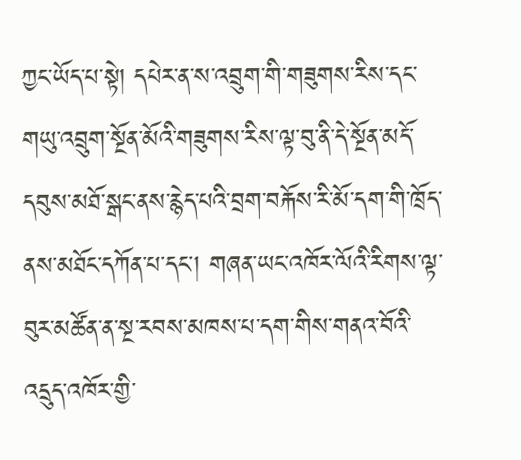ཀྱང་ཡོད་པ་སྟེ། དཔེར་ན་ས་འབྲུག་གི་གཟུགས་རིས་དང་གཡུ་འབྲུག་སྔོན་མོའི་གཟུགས་རིས་ལྟ་བུ་ནི་དེ་སྔོན་མདོ་དབུས་མཐོ་སྒང་ནས་རྙེད་པའི་བྲག་བརྐོས་རི་མོ་དག་གི་ཁྲོད་ནས་མཐོང་དཀོན་པ་དང་། གཞན་ཡང་འཁོར་ལོའི་རིགས་ལྟ་བུར་མཚོན་ན་སྔ་རབས་མཁས་པ་དག་གིས་གནའ་བོའི་འདྲུད་འཁོར་གྱི་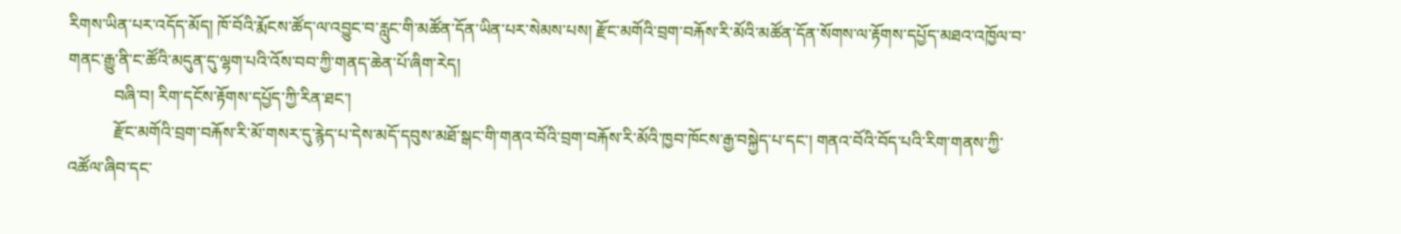རིགས་ཡིན་པར་འདོད་མོད། ཁོ་བོའི་རྨོངས་ཚོད་ལ་འབྱུང་བ་རླུང་གི་མཚོན་དོན་ཡིན་པར་སེམས་པས། རྫོང་མགོའི་བྲག་བརྐོས་རི་མོའི་མཚོན་དོན་སོགས་ལ་རྟོགས་དཔྱོད་མཐའ་འཁྱོལ་བ་གནང་རྒྱུ་ནི་ང་ཚོའི་མདུན་དུ་ལྷག་པའི་འོས་བབ་ཀྱི་གནད་ཆེན་པོ་ཞིག་རེད།
           བཞི་བ། རིག་དངོས་རྟོགས་དཔྱོད་ཀྱི་རིན་ཐང་།
           རྫོང་མགོའི་བྲག་བརྐོས་རི་མོ་གསར་དུ་རྙེད་པ་དེས་མདོ་དབུས་མཐོ་སྒང་གི་གནའ་བོའི་བྲག་བརྐོས་རི་མོའི་ཁྱབ་ཁོངས་རྒྱ་བསྐྱེད་པ་དང་། གནའ་བོའི་བོད་པའི་རིག་གནས་ཀྱི་འཚོལ་ཞིབ་དང་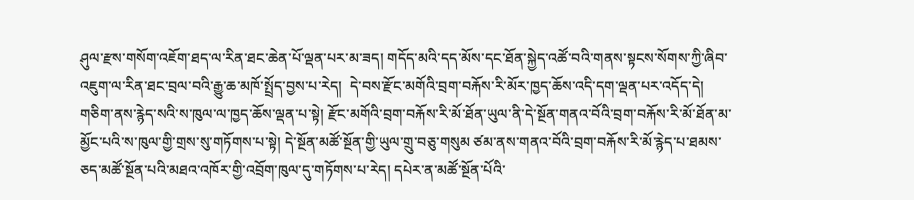ཤུལ་རྫས་གསོག་འཇོག་ཐད་ལ་རིན་ཐང་ཆེན་པོ་ལྡན་པར་མ་ཟད། གདོད་མའི་དད་མོས་དང་ཐོན་སྐྱེད་འཚོ་བའི་གནས་སྟངས་སོགས་ཀྱི་ཞིབ་འཇུག་ལ་རིན་ཐང་བྲལ་བའི་རྒྱུ་ཆ་མཁོ་སྤྲོད་བྱས་པ་རེད།  དེ་བས་རྫོང་མགོའི་བྲག་བརྐོས་རི་མོར་ཁྱད་ཆོས་འདི་དག་ལྡན་པར་འདོད་དེ། གཅིག་ནས་རྙེད་སའི་ས་ཁུལ་ལ་ཁྱད་ཆོས་ལྡན་པ་སྟེ། རྫོང་མགོའི་བྲག་བརྐོས་རི་མོ་ཐོན་ཡུལ་ནི་དེ་སྔོན་གནའ་བོའི་བྲག་བརྐོས་རི་མོ་ཐོན་མ་མྱོང་པའི་ས་ཁུལ་གྱི་གྲས་སུ་གཏོགས་པ་སྟེ། དེ་སྔོན་མཚོ་སྔོན་གྱི་ཡུལ་གྲུ་བཅུ་གསུམ ཙམ་ནས་གནའ་བོའི་བྲག་བརྐོས་རི་མོ་རྙེད་པ་ཐམས་ཅད་མཚོ་སྔོན་པའི་མཐའ་འཁོར་གྱི་འབྲོག་ཁུལ་དུ་གཏོགས་པ་རེད། དཔེར་ན་མཚོ་སྔོན་པོའི་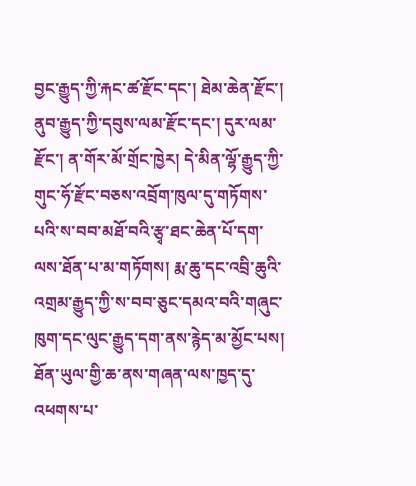བྱང་རྒྱུད་ཀྱི་རྐང་ཚ་རྫོང་དང་། ཐེམ་ཆེན་རྫོང་། ནུབ་རྒྱུད་ཀྱི་དབུས་ལམ་རྫོང་དང་། དུར་ལམ་རྫོང་། ན་གོར་མོ་གྲོང་ཁྱེར། དེ་མིན་ལྷོ་རྒྱུད་ཀྱི་གུང་ཧོ་རྫོང་བཅས་འབྲོག་ཁུལ་དུ་གཏོགས་པའི་ས་བབ་མཐོ་བའི་རྩྭ་ཐང་ཆེན་པོ་དག་ལས་ཐོན་པ་མ་གཏོགས། རྨ་ཆུ་དང་འབྲི་ཆུའི་འགྲམ་རྒྱུད་ཀྱི་ས་བབ་ཅུང་དམའ་བའི་གཞུང་ཁུག་དང་ལུང་རྒྱུད་དག་ནས་རྙེད་མ་མྱོང་པས།  ཐོན་ཡུལ་གྱི་ཆ་ནས་གཞན་ལས་ཁྱད་དུ་འཕགས་པ་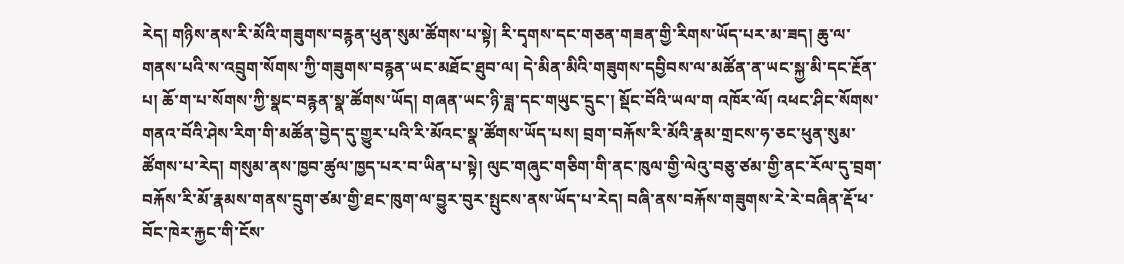རེད། གཉིས་ནས་རི་མོའི་གཟུགས་བརྙན་ཕུན་སུམ་ཚོགས་པ་སྟེ། རི་དྭགས་དང་གཅན་གཟན་གྱི་རིགས་ཡོད་པར་མ་ཟད། ཆུ་ལ་གནས་པའི་ས་འབྲུག་སོགས་ཀྱི་གཟུགས་བརྙན་ཡང་མཐོང་ཐུབ་ལ། དེ་མིན་མིའི་གཟུགས་དབྱིབས་ལ་མཚོན་ན་ཡང་སྐྱ་མི་དང་རྔོན་པ། ཆོ་ག་པ་སོགས་ཀྱི་སྣང་བརྙན་སྣ་ཚོགས་ཡོད། གཞན་ཡང་ཉི་ཟླ་དང་གཡུང་དྲུང་། སྡོང་བོའི་ཡལ་ག འཁོར་ལོ། འཕང་ཤིང་སོགས་གནའ་བོའི་ཤེས་རིག་གི་མཚོན་བྱེད་དུ་གྱུར་པའི་རི་མོའང་སྣ་ཚོགས་ཡོད་པས། བྲག་བརྐོས་རི་མོའི་རྣམ་གྲངས་ཧ་ཅང་ཕུན་སུམ་ཚོགས་པ་རེད། གསུམ་ནས་ཁྱབ་ཚུལ་ཁྱད་པར་བ་ཡིན་པ་སྟེ། ལུང་གཞུང་གཅིག་གི་ནང་ཁུལ་གྱི་ལེའུ་བཅུ་ཙམ་གྱི་ནང་རོལ་དུ་བྲག་བརྐོས་རི་མོ་རྣམས་གནས་དྲུག་ཙམ་གྱི་ཐང་ཁུག་ལ་བྱུར་བུར་སྤུངས་ནས་ཡོད་པ་རེད། བཞི་ནས་བརྐོས་གཟུགས་རེ་རེ་བཞིན་རྡོ་ཕ་བོང་ཁེར་རྐྱང་གི་ངོས་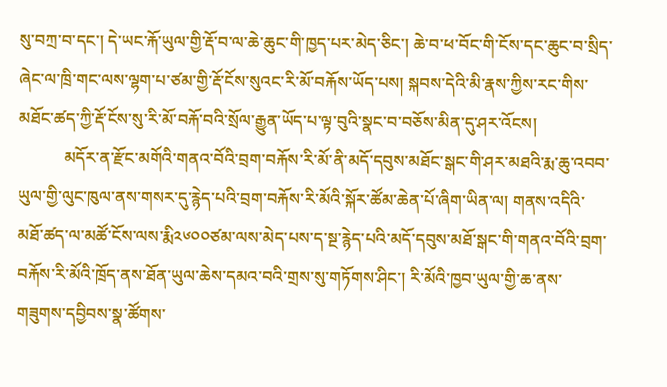སུ་བཀྲ་བ་དང་། དེ་ཡང་རྐོ་ཡུལ་གྱི་རྡོ་བ་ལ་ཆེ་ཆུང་གི་ཁྱད་པར་མེད་ཅིང་། ཆེ་བ་ཕ་བོང་གི་ངོས་དང་ཆུང་བ་སྲིད་ཞེང་ལ་ཁྲི་གང་ལས་ལྷག་པ་ཙམ་གྱི་རྡོ་ངོས་སུའང་རི་མོ་བརྐོས་ཡོད་པས། སྐབས་དེའི་མི་རྣས་ཀྱིས་རང་གིས་མཐོང་ཚད་ཀྱི་རྡོ་ངོས་སུ་རི་མོ་བརྐོ་བའི་སྲོལ་རྒྱུན་ཡོད་པ་ལྟ་བུའི་སྣང་བ་བཅོས་མིན་དུ་ཤར་འོངས།
           མདོར་ན་རྫོང་མགོའི་གནའ་བོའི་བྲག་བརྐོས་རི་མོ་ནི་མདོ་དབུས་མཐོང་སྒང་གི་ཤར་མཐའི་རྨ་ཆུ་འབབ་ཡུལ་གྱི་ལུང་ཁུལ་ནས་གསར་དུ་རྙེད་པའི་བྲག་བརྐོས་རི་མོའི་སྐོར་ཚོམ་ཆེན་པོ་ཞིག་ཡིན་ལ། གནས་འདིའི་མཐོ་ཚད་ལ་མཚོ་ངོས་ལས་རྨི༢༦༠༠ཙམ་ལས་མེད་པས་ད་སྔ་རྙེད་པའི་མདོ་དབུས་མཐོ་སྒང་གི་གནའ་བོའི་བྲག་བརྐོས་རི་མོའི་ཁྲོད་ནས་ཐོན་ཡུལ་ཆེས་དམའ་བའི་གྲས་སུ་གཏོགས་ཤིང་། རི་མོའི་ཁྱབ་ཡུལ་གྱི་ཆ་ནས་གཟུགས་དབྱིབས་སྣ་ཚོགས་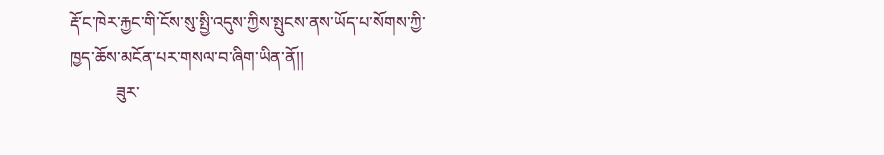རྡོ་ང་ཁེར་རྐྱང་གི་ངོས་སུ་སྤྱི་འདུས་ཀྱིས་སྤུངས་ནས་ཡོད་པ་སོགས་ཀྱི་ཁྱད་ཆོས་མངོན་པར་གསལ་བ་ཞིག་ཡིན་ནོ།།
           ཟུར་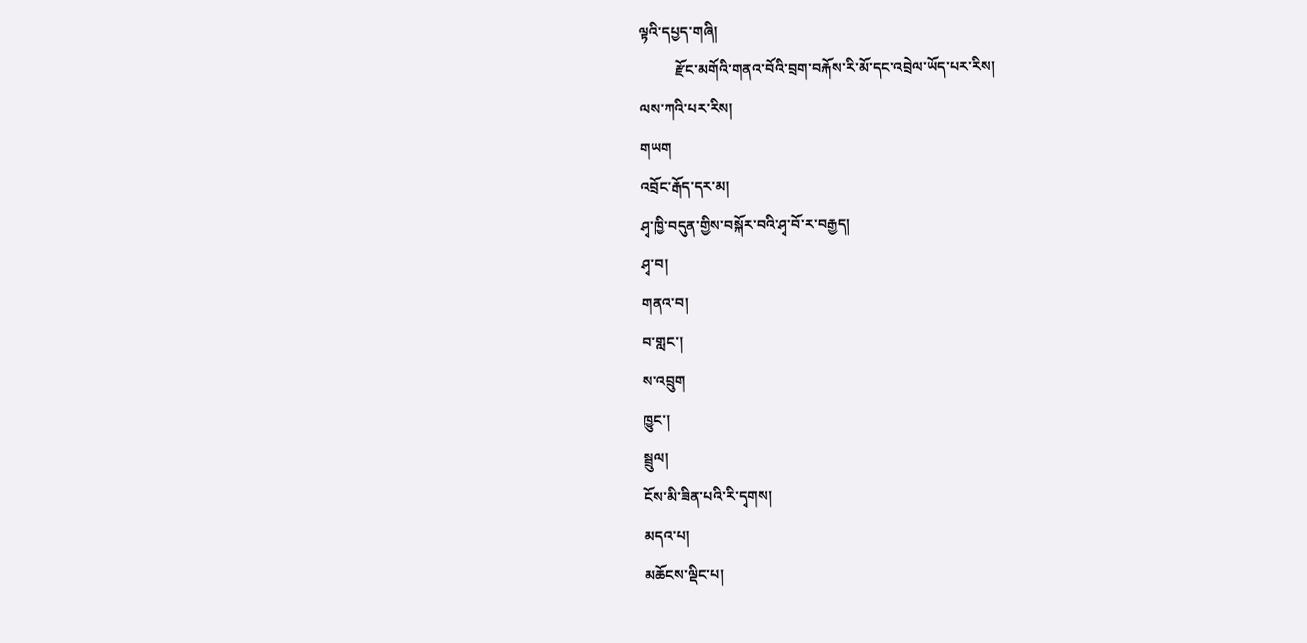ལྟའི་དཔྱད་གཞི།
          རྫོང་མགོའི་གནའ་བོའི་བྲག་བརྐོས་རི་མོ་དང་འབྲེལ་ཡོད་པར་རིས།
ལས་ཀའི་པར་རིས།
གཡག
འབྲོང་རྒོད་དར་མ།
ཤྭ་ཁྱི་བདུན་གྱིས་བསྐོར་བའི་ཤྭ་བོ་ར་བརྒྱད།
ཤྭ་བ།
གནའ་བ།
བ་གླང་།
ས་འབྲུག
ཁྱུང་།
སྦྲུལ།
ངོས་མི་ཟིན་པའི་རི་དྭགས།
མདའ་པ།
མཆོངས་ལྡིང་པ།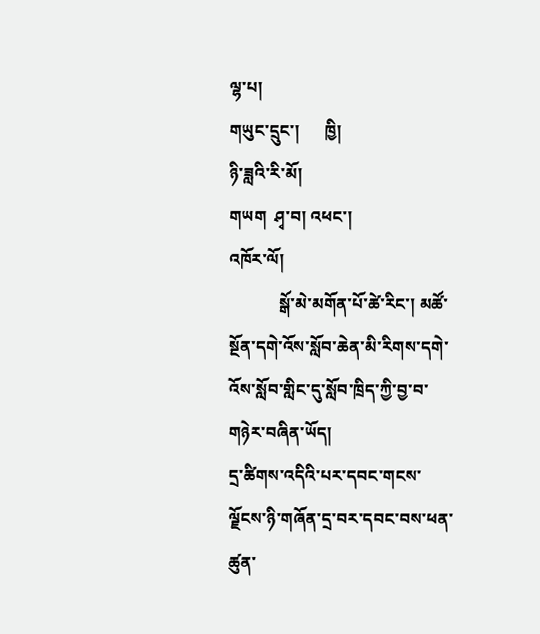ལྷ་པ།
གཡུང་དྲུང་།      ཁྱི།
ཉི་ཟླའི་རི་མོ།
གཡག  ཤྭ་བ། འཕང་།
འཁོར་ལོ།
            སྒོ་མེ་མགོན་པོ་ཚེ་རིང་། མཚོ་སྔོན་དགེ་འོས་སློབ་ཆེན་མི་རིགས་དགེ་འོས་སློབ་གླིང་དུ་སློབ་ཁྲིད་ཀྱི་བྱ་བ་གཉེར་བཞིན་ཡོད།
དྲ་ཚིགས་འདིའི་པར་དབང་གངས་ལྗོངས་ཉི་གཞོན་དྲ་བར་དབང་བས་ཕན་ཚུན་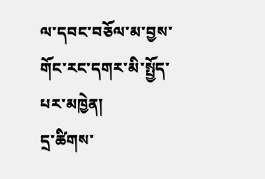ལ་དབང་བཅོལ་མ་བྱས་གོང་རང་དགར་མི་སྤྱོད་པར་མཁྱེན།
དྲ་ཚིགས་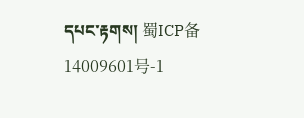དཔང་རྟགས། 蜀ICP备14009601号-1